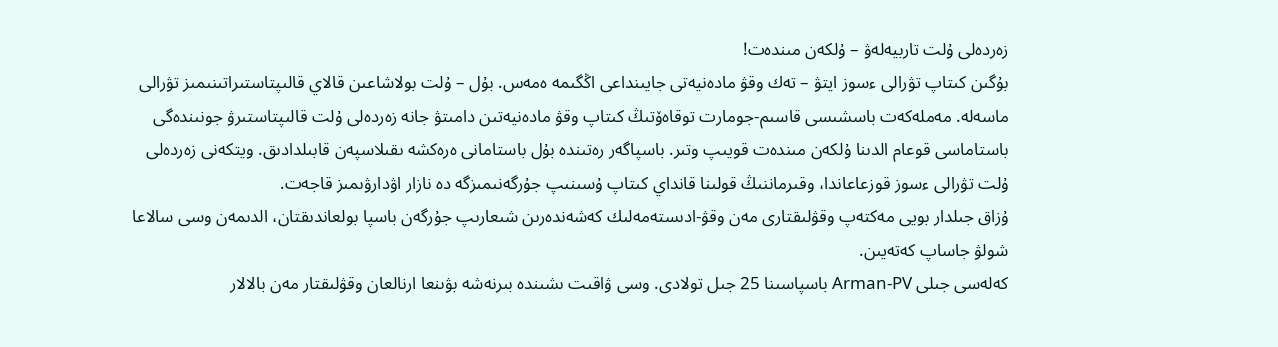زەردەلى ۇلت تاربيەلەۋ – ۇلكەن مىندەت!
بۇگىن كىتاپ تۋرالى ءسوز ايتۋ – تەك وقۋ مادەنيەتى جايىنداعى اڭگىمە ەمەس. بۇل – ۇلت بولاشاعىن قالاي قالىپتاستىراتىنىمىز تۋرالى ماسەلە. مەملەكەت باسشىسى قاسىم-جومارت توقاەۆتىڭ كىتاپ وقۋ مادەنيەتىن دامىتۋ جانە زەردەلى ۇلت قالىپتاستىرۋ جونىندەگى باستاماسى قوعام الدىنا ۇلكەن مىندەت قويىپ وتىر. باسپاگەر رەتىندە بۇل باستامانى ەرەكشە ىقىلاسپەن قابىلدادىق. ويتكەنى زەردەلى ۇلت تۋرالى ءسوز قوزعاعاندا، وقىرماننىڭ قولىنا قانداي كىتاپ ۇسىنىپ جۇرگەنىمىزگە دە نازار اۋدارۋىمىز قاجەت.
ۇزاق جىلدار بويى مەكتەپ وقۋلىقتارى مەن وقۋ-ادىستەمەلىك كەشەندەرىن شىعارىپ جۇرگەن باسپا بولعاندىقتان، الدىمەن وسى سالاعا شولۋ جاساپ كەتەيىن.
كەلەسى جىلى Arman-PV باسپاسىنا 25 جىل تولادى. وسى ۋاقىت ىشىندە بىرنەشە بۋىنعا ارنالعان وقۋلىقتار مەن بالالار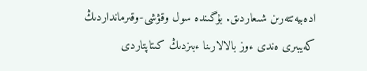ادەبيەتتەرىن شىعاردىق. بۇگىندە سول وقۋشى-وقىرمانداردىڭ كەيبىرى ەندى ءوز بالالارىنا ءبىزدىڭ كىتاپتاردى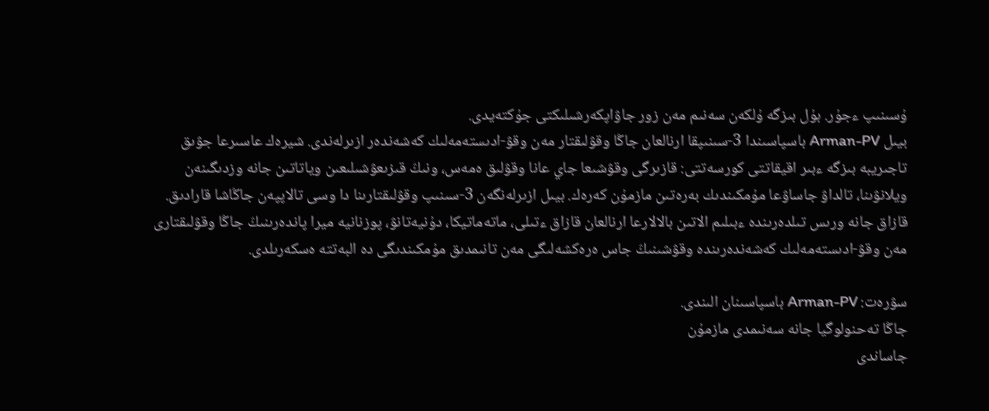ۇسىنىپ ءجۇر. بۇل بىزگە ۇلكەن سەنىم مەن زور جاۋاپكەرشىلىكتى جۇكتەيدى.
بيىل Arman-PV باسپاسىندا 3-سىنىپقا ارنالعان جاڭا وقۋلىقتار مەن وقۋ-ادىستەمەلىك كەشەندەر ازىرلەندى. شيرەك عاسىرعا جۋىق تاجىريبە بىزگە ءبىر اقيقاتتى كورسەتتى: قازىرگى وقۋشىعا جاي عانا وقۋلىق ەمەس، ونىڭ قىزىعۋشىلىعىن وياتاتىن جانە وزدىگىنەن ويلانۋىنا، تالداۋ جاساۋعا مۇمكىندىك بەرەتىن مازمۇن كەرەك. بيىل ازىرلەنگەن 3-سىنىپ وقۋلىقتارىنا دا وسى تالاپپەن جاڭاشا قارادىق. قازاق جانە ورىس تىلدەرىندە ءبىلىم الاتىن بالالارعا ارنالعان قازاق ءتىلى، ماتەماتيكا، دۇنيەتانۋ، پوزنانيە ميرا پاندەرىنىڭ جاڭا وقۋلىقتارى مەن وقۋ-ادىستەمەلىك كەشەندەرىندە وقۋشىنىڭ جاس ەرەكشەلىگى مەن تانىمدىق مۇمكىندىگى دە البەتتە ەسكەرىلدى.

سۋرەت: Arman-PV باسپاسىنان الىندى.
جاڭا تەحنولوگيا جانە سەنىمدى مازمۇن
جاساندى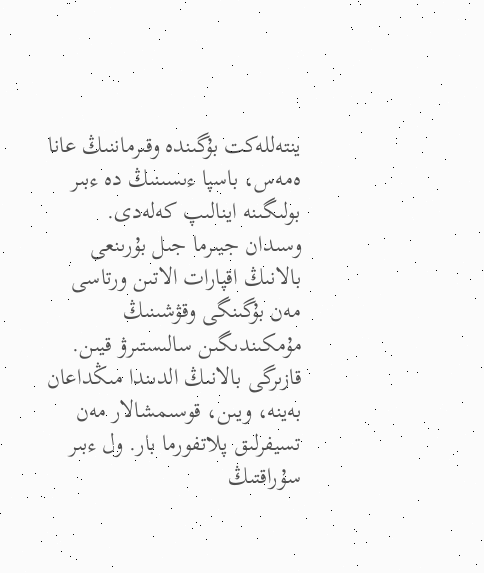ينتەللەكت بۇگىندە وقىرماننىڭ عانا ەمەس، باسپا ءىسىنىڭ دە ءبىر بولىگىنە اينالىپ كەلەدى.
وسىدان جيىرما جىل بۇرىنعى بالانىڭ اقپارات الاتىن ورتاسى مەن بۇگىنگى وقۋشىنىڭ مۇمكىندىگىن سالىستىرۋ قيىن. قازىرگى بالانىڭ الدىندا مىڭداعان بەينە، ويىن، قوسىمشالار مەن تسيفرلىق پلاتفورما بار. ول ءبىر سۇراقتىڭ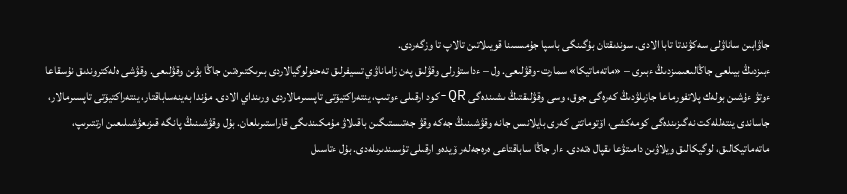جاۋابىن ساناۋلى سەكۋندتا تابا الادى. سوندىقتان بۇگىنگى باسپا جۇمىسىنا قويىلاتىن تالاپ تا وزگەردى.
ءبىزدىڭ بيىلعى جاڭالىعىمىزدىڭ ءبىرى – «ماتەماتيكا» سمارت-وقۋلىعى. ول – ءداستۇرلى وقۋلىق پەن زاماناۋي تسيفرلىق تەحنولوگيالاردى بىرىكتىرەتىن جاڭا بۋىن وقۋلىعى. وقۋشى ەلەكتروندىق نۇسقاعا ءوتۋ ءۇشىن بولەك پلاتفورماعا جازىلۋدىڭ كەرەگى جوق، وسى وقۋلىقتىڭ ىشىندەگى QR-كود ارقىلى ءوتىپ، ينتەراكتيۆتى تاپسىرمالاردى ورىنداي الادى. مۇندا بەينەساباقتار، ينتەراكتيۆتى تاپسىرمالار، جاساندى ينتەللەكت نەگىزىندەگى كومەكشى، اۆتوماتتى كەرى بايلانىس جانە وقۋشىنىڭ جەكە وقۋ جەتىستىگىن باقىلاۋ مۇمكىندىگى قاراستىرىلعان. بۇل وقۋشىنىڭ پانگە قىزىعۋشىلىعىن ارتتىرىپ، ماتەماتيكالىق، لوگيكالىق ويلاۋىن دامىتۋعا ىقپال ەتەدى. ءار جاڭا ساباقتاعى ەرەجەلەر ۆيدەو ارقىلى تۇسىندىرىلەدى. بۇل ءتاسىل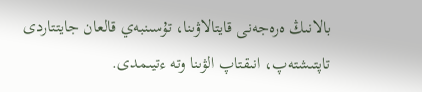بالانىڭ ەرەجەنى قايتالاۋىنا، تۇسىنبەي قالعان جايتتاردى تاپتىشتەپ، انىقتاپ الۋىنا وتە ءتيىمدى.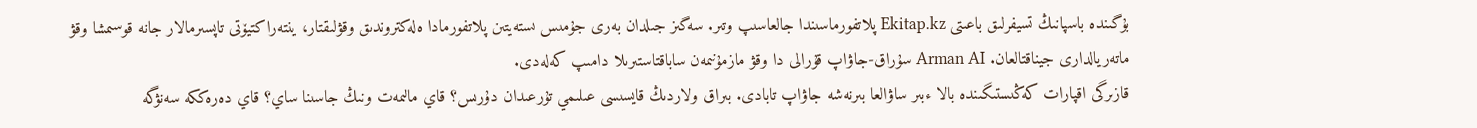بۇگىندە باسپانىڭ تسيفرلىق باعىتى Ekitap.kz پلاتفورماسىندا جالعاسىپ وتىر. سەگىز جىلدان بەرى جۇمىس ىستەيتىن پلاتفورمادا ەلەكتروندىق وقۋلىقتار، ينتەراكتيۆتى تاپسىرمالار جانە قوسىمشا وقۋ ماتەريالدارى جيناقتالعان. Arman AI سۇراق-جاۋاپ قۇرالى دا وقۋ مازمۇنىمەن ساباقتاستىرىلا دامىپ كەلەدى.
قازىرگى اقپارات كەڭىستىگىندە بالا ءبىر ساۋالعا بىرنەشە جاۋاپ تابادى. بىراق ولاردىڭ قايسىسى عىلىمي تۇرعىدان دۇرىس؟ قاي مالىمەت ونىڭ جاسىنا ساي؟ قاي دەرەككە سەنۋگە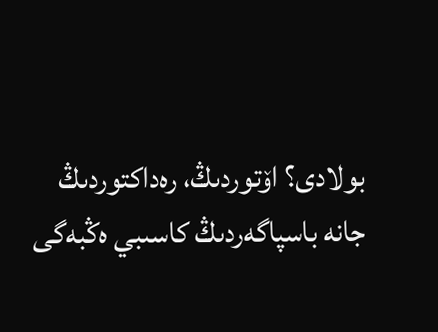بولادى؟ اۆتوردىڭ، رەداكتوردىڭ جانە باسپاگەردىڭ كاسىبي ەڭبەگى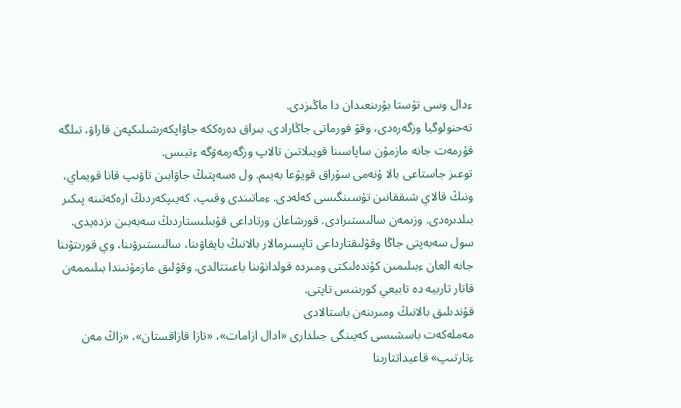ءدال وسى تۇستا بۇرىنعىدان دا ماڭىزدى.
تەحنولوگيا وزگەرەدى، وقۋ فورماتى جاڭارادى. بىراق دەرەككە جاۋاپكەرشىلىكپەن قاراۋ، تىلگە قۇرمەت جانە مازمۇن ساپاسىنا قويىلاتىن تالاپ وزگەرمەۋگە ءتيىس.
توعىز جاستاعى بالا ۇنەمى سۇراق قويۋعا بەيىم. ول ەسەپتىڭ جاۋابىن تاۋىپ قانا قويماي، ونىڭ قالاي شىققانىن تۇسىنگىسى كەلەدى. ءماتىندى وقىپ، كەيىپكەردىڭ ارەكەتىنە پىكىر بىلدىرەدى. وزىمەن سالىستىرادى. قورشاعان ورتاداعى قۇبىلىستاردىڭ سەبەبىن ىزدەيدى. سول سەبەپتى جاڭا وقۋلىقتارداعى تاپسىرمالار بالانىڭ بايقاۋىنا، سالىستىرۋىنا، وي قورىتۋىنا جانە العان ءبىلىمىن كۇندەلىكتى ومىردە قولدانۋىنا باعىتتالدى. وقۋلىق مازمۇنىندا بىلىممەن قاتار تاربيە دە تابيعي كورىنىس تاپتى.
قۇندىلىق بالانىڭ ومىرىنەن باستالادى
مەملەكەت باسشىسى كەيىنگى جىلدارى «ادال ازامات»، «تازا قازاقستان»، «زاڭ مەن ءتارتىپ» قاعيداتتارىنا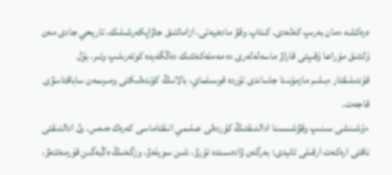ەرەكشە ءمان بەرىپ كەلەدى. كىتاپ وقۋ مادەنيەتى، ازاماتتىق جاۋاپكەرشىلىك، تاريحي جادى مەن ۇلتتىق مۇراعا ۇقىپتى قاراۋ ماسەلەلەرى دە مەملەكەتتىك دەڭگەيدە كوتەرىلىپ وتىر. بۇل قۇندىلىقتار ءبىلىم مازمۇنىنا جاساندى تۇردە قوسىلماي، بالانىڭ كۇندەلىكتى ومىرىمەن ساباقتاسۋى قاجەت.
ءۇشىنشى سىنىپ وقۋشىسىنا ادالدىقتىڭ كۇردەلى عىلىمي انىقتاماسى كەرەك ەمەس. ول ادالدىقتى ناقتى ارەكەت ارقىلى تانيدى: بەرگەن ۋادەسىندە تۇرۋ، شىن سويلەۋ، وزگەنىڭ ەڭبەگىن قۇرمەتتەۋ،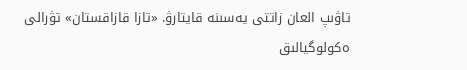تاۋىپ العان زاتتى يەسىنە قايتارۋ. «تازا قازاقستان» تۋرالى ەكولوگيالىق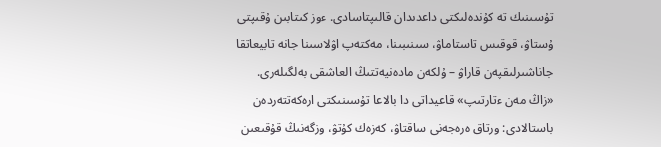تۇسىنىك تە كۇندەلىكتى داعدىدان قالىپتاسادى. ءوز كىتابىن ۇقىپتى ۇستاۋ، قوقىس تاستاماۋ، سىنىبىنا، مەكتەپ اۋلاسىنا جانە تابيعاتقا جاناشىرلىقپەن قاراۋ – ۇلكەن مادەنيەتتىڭ العاشقى بەلگىلەرى.
«زاڭ مەن ءتارتىپ» قاعيداتى دا بالاعا تۇسىنىكتى ارەكەتتەردەن باستالادى: ورتاق ەرەجەنى ساقتاۋ، كەزەك كۇتۋ، وزگەنىڭ قۇقىعىن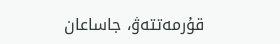قۇرمەتتەۋ، جاساعان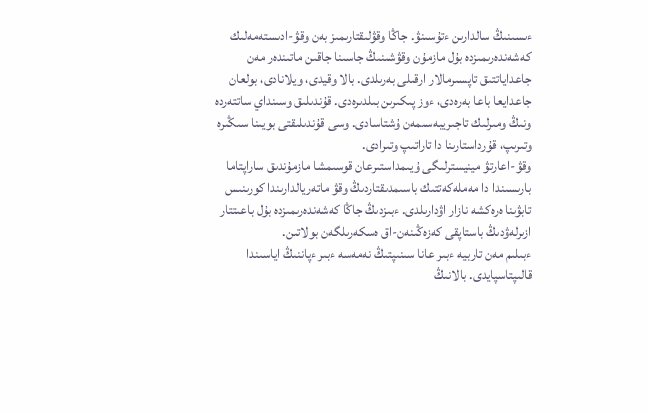ءىسىنىڭ سالدارىن ءتۇسىنۋ. جاڭا وقۋلىقتارىمىز بەن وقۋ-ادىستەمەلىك كەشەندەرىمىزدە بۇل مازمۇن وقۋشىنىڭ جاسىنا جاقىن ماتىندەر مەن جاعداياتتىق تاپسىرمالار ارقىلى بەرىلدى. بالا وقيدى، ويلانادى، بولعان جاعدايعا باعا بەرەدى، ءوز پىكىرىن بىلدىرەدى. قۇندىلىق وسىنداي ساتتەردە ونىڭ ومىرلىك تاجىريبەسىمەن ۇشتاسادى. وسى قۇندىلىقتى بويىنا سىڭىرە وتىرىپ، قۇرداستارىنا دا تاراتىپ وتىرادى.
وقۋ-اعارتۋ مينيسترلىگى ۇيىمداستىرعان قوسىمشا مازمۇندىق ساراپتاما بارىسىندا دا مەملەكەتتىك باسىمدىقتاردىڭ وقۋ ماتەريالدارىندا كورىنىس تابۋىنا ەرەكشە نازار اۋدارىلدى. ءبىزدىڭ جاڭا كەشەندەرىمىزدە بۇل باعىتتار ازىرلەۋدىڭ باستاپقى كەزەڭىنەن-اق ەسكەرىلگەن بولاتىن.
ءبىلىم مەن تاربيە ءبىر عانا سىنىپتىڭ نەمەسە ءبىر ءپاننىڭ اياسىندا قالىپتاسپايدى. بالانىڭ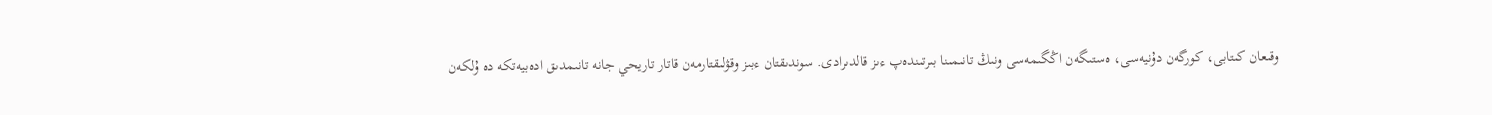وقىعان كىتابى، كورگەن دۇنيەسى، ەستىگەن اڭگىمەسى ونىڭ تانىمىنا بىرتىندەپ ءىز قالدىرادى. سوندىقتان ءبىز وقۋلىقتارمەن قاتار تاريحي جانە تانىمدىق ادەبيەتكە دە ۇلكەن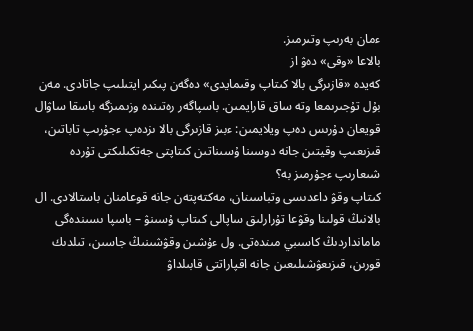ءمان بەرىپ وتىرمىز.
بالاعا «وقى» دەۋ از
كەيدە «قازىرگى بالا كىتاپ وقىمايدى» دەگەن پىكىر ايتىلىپ جاتادى. مەن بۇل تۇجىرىمعا وتە ساق قارايمىن. باسپاگەر رەتىندە وزىمىزگە باسقا ساۋال قويعان دۇرىس دەپ ويلايمىن: ءبىز قازىرگى بالا ىزدەپ ءجۇرىپ تاباتىن، قىزىعىپ وقيتىن جانە دوسىنا ۇسىناتىن كىتاپتى جەتكىلىكتى تۇردە شىعارىپ ءجۇرمىز بە؟
كىتاپ وقۋ داعدىسى وتباسىنان، مەكتەپتەن جانە قوعامنان باستالادى. ال بالانىڭ قولىنا وقۋعا تۇرارلىق ساپالى كىتاپ ۇسىنۋ – باسپا ىسىندەگى مامانداردىڭ كاسىبي مىندەتى. ول ءۇشىن وقۋشىنىڭ جاسىن، تىلدىك قورىن، قىزىعۋشىلىعىن جانە اقپاراتتى قابىلداۋ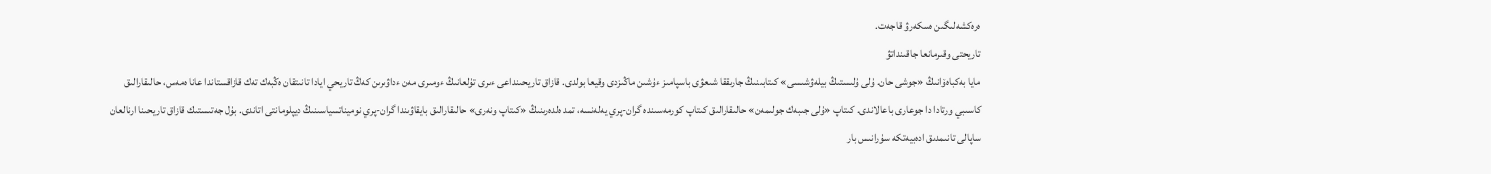ەرەكشەلىگىن ەسكەرۋ قاجەت.
تاريحتى وقىرمانعا جاقىنداتۋ
مايا بەكباەۆانىڭ «جوشى حان. ۇلى ۇلىستىڭ بيلەۋشىسى» كىتابىنىڭ جارىققا شىعۋى باسپامىز ءۇشىن ماڭىزدى وقيعا بولدى. قازاق تاريحىنداعى ءىرى تۇلعانىڭ ءومىرى مەن ءداۋىرىن كەڭ تاريحي ايادا تانىتقان ەڭبەك تەك قازاقستاندا عانا ەمەس، حالىقارالىق كاسىبي ورتادا دا جوعارى باعالاندى. كىتاپ «ۇلى جىبەك جولىمەن» حالىقارالىق كىتاپ كورمەسىندە گران-پري يەلەنسە، تمد ەلدەرىنىڭ «كىتاپ ونەرى» حالىقارالىق بايقاۋىندا گران-پري نوميناتسياسىنىڭ ديپلومانتى اتاندى. بۇل جەتىستىك قازاق تاريحىنا ارنالعان ساپالى تانىمدىق ادەبيەتكە سۇرانىس بار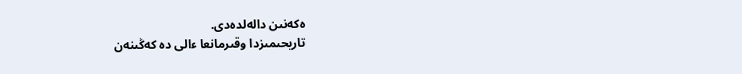ەكەنىن دالەلدەدى.
تاريحىمىزدا وقىرمانعا ءالى دە كەڭىنەن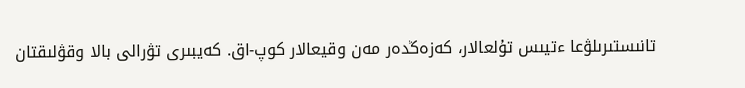تانىستىرىلۋعا ءتيىس تۇلعالار، كەزەڭدەر مەن وقيعالار كوپ-اق. كەيبىرى تۋرالى بالا وقۋلىقتان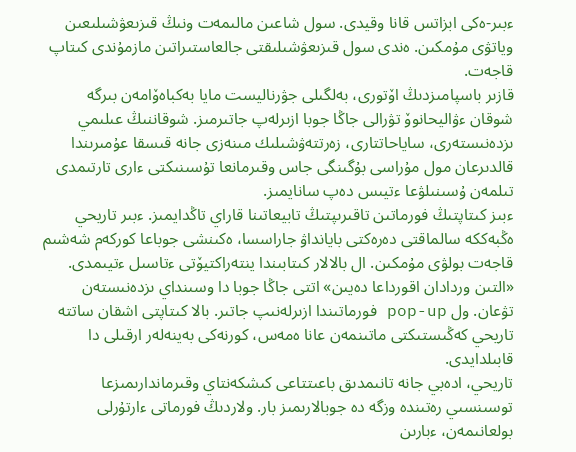ءبىر-ەكى ابزاتس قانا وقيدى. سول شاعىن مالىمەت ونىڭ قىزىعۋشىلىعىن وياتۋى مۇمكىن. ەندى سول قىزىعۋشىلىقتى جالعاستىراتىن مازمۇندى كىتاپ قاجەت.
قازىر باسپامىزدىڭ اۆتورى، بەلگىلى جۋرناليست مايا بەكباەۆامەن بىرگە شوقان ءۋاليحانوۆ تۋرالى جاڭا جوبا ازىرلەپ جاتىرمىز. شوقاننىڭ عىلىمي ىزدەنىستەرى، ساياحاتتارى، زەرتتەۋشىلىك مىنەزى جانە قىسقا عۇمىرىندا قالدىرعان مول مۇراسى بۇگىنگى جاس وقىرمانعا تۇسىنىكتى ءارى تارتىمدى تىلمەن ۇسىنىلۋعا ءتيىس دەپ سانايمىز.
ءبىز كىتاپتىڭ فورماتىن تاقىرىپتىڭ تابيعاتىنا قاراي تاڭدايمىز. ءبىر تاريحي ەڭبەككە سالماقتى دەرەكتى بايانداۋ جاراسسا، ەكىنشى جوباعا كوركەم شەشىم قاجەت بولۋى مۇمكىن. ال بالالار كىتابىندا ينتەراكتيۆتى ءتاسىل ءتيىمدى. «التىن وردادان اقورداعا دەيىن» اتتى جاڭا جوبا دا وسىنداي ىزدەنىستەن تۋعان. ول pop-up فورماتىندا ازىرلەنىپ جاتىر. بالا كىتاپتى اشقان ساتتە تاريحي كەڭىستىكتى ماتىنمەن عانا ەمەس، كورنەكى بەينەلەر ارقىلى دا قابىلدايدى.
تاريحي، ادەبي جانە تانىمدىق باعىتتاعى كىشكەنتاي وقىرماندارىمىزعا توسىنسىي رەتىندە وزگە دە جوبالارىمىز بار. ولاردىڭ فورماتى ءارتۇرلى بولعانىمەن، ءبارىن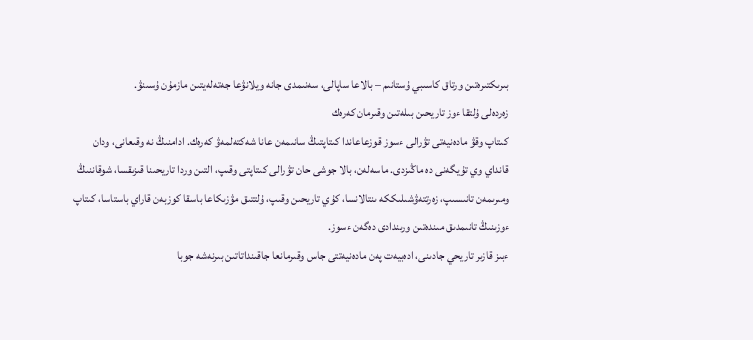بىرىكتىرەتىن ورتاق كاسىبي ۇستانىم – بالاعا ساپالى، سەنىمدى جانە ويلانۋعا جەتەلەيتىن مازمۇن ۇسىنۋ.
زەردەلى ۇلتقا ءوز تاريحىن بىلەتىن وقىرمان كەرەك
كىتاپ وقۋ مادەنيەتى تۋرالى ءسوز قوزعاعاندا كىتاپتىڭ سانىمەن عانا شەكتەلمەۋ كەرەك. ادامنىڭ نە وقىعانى، ودان قانداي وي تۇيگەنى دە ماڭىزدى. ماسەلەن، بالا جوشى حان تۋرالى كىتاپتى وقىپ، التىن وردا تاريحىنا قىزىقسا، شوقاننىڭ ومىرىمەن تانىسىپ، زەرتتەۋشىلىككە ىنتالانسا، كۇي تاريحىن وقىپ، ۇلتتىق مۋزىكاعا باسقا كوزبەن قاراي باستاسا، كىتاپ ءوزىنىڭ تانىمدىق مىندەتىن ورىندادى دەگەن ءسوز.
ءبىز قازىر تاريحي جادىنى، ادەبيەت پەن مادەنيەتتى جاس وقىرمانعا جاقىنداتاتىن بىرنەشە جوبا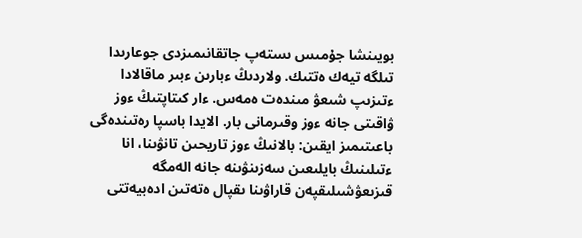بويىنشا جۇمىس ىستەپ جاتقانىمىزدى جوعارىدا تىلگە تيەك ەتتىك. ولاردىڭ ءبارىن ءبىر ماقالادا ءتىزىپ شىعۋ مىندەت ەمەس. ءار كىتاپتىڭ ءوز ۋاقىتى جانە ءوز وقىرمانى بار. الايدا باسپا رەتىندەگى باعىتىمىز ايقىن: بالانىڭ ءوز تاريحىن تانۋىنا، انا ءتىلىنىڭ بايلىعىن سەزىنۋىنە جانە الەمگە قىزىعۋشىلىقپەن قاراۋىنا ىقپال ەتەتىن ادەبيەتتى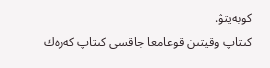كوبەيتۋ.
كىتاپ وقيتىن قوعامعا جاقسى كىتاپ كەرەك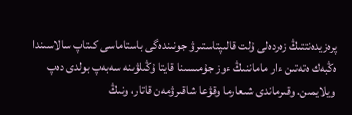پرەزيدەنتتىڭ زەردەلى ۇلت قالىپتاستىرۋ جونىندەگى باستاماسى كىتاپ سالاسىندا ەڭبەك ەتەتىن ءار ماماننىڭ ءوز جۇمىسىنا قايتا ۇڭىلۋىنە سەبەپ بولدى دەپ ويلايمىن. وقىرماندى شىعارما وقۋعا شاقىرۋمەن قاتار، ونىڭ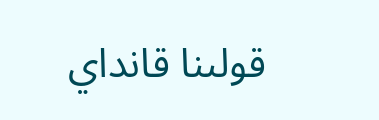قولىنا قانداي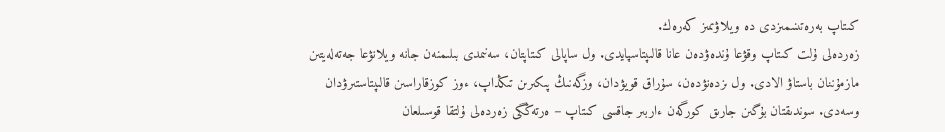كىتاپ بەرەتىنىمىزدى دە ويلاۋىمىز كەرەك.
زەردەلى ۇلت كىتاپ وقۋعا ۇندەۋدەن عانا قالىپتاسپايدى. ول ساپالى كىتاپتان، سەنىمدى بىلىمنەن جانە ويلانۋعا جەتەلەيتىن مازمۇننان باستاۋ الادى. ول ىزدەنۋدەن، سۇراق قويۋدان، وزگەنىڭ پىكىرىن تىڭداپ، ءوز كوزقاراسىن قالىپتاستىرۋدان وسەدى. سوندىقتان بۇگىن جارىق كورگەن ءاربىر جاقسى كىتاپ – ەرتەڭگى زەردەلى ۇلتقا قوسىلعان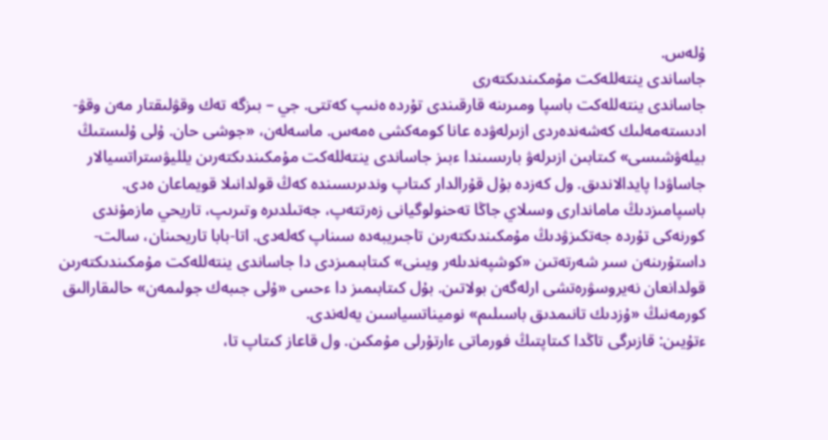ۇلەس.
جاساندى ينتەللەكت مۇمكىندىكتەرى
جاساندى ينتەللەكت باسپا ومىرىنە قارقىندى تۇردە ەنىپ كەتتى. جي – بىزگە تەك وقۋلىقتار مەن وقۋ-ادىستەمەلىك كەشەندەردى ازىرلەۋدە عانا كومەكشى ەمەس. ماسەلەن، «جوشى حان. ۇلى ۇلىستىڭ بيلەۋشىسى» كىتابىن ازىرلەۋ بارىسىندا ءبىز جاساندى ينتەللەكت مۇمكىندىكتەرىن يلليۋستراتسيالار جاساۋدا پايدالاندىق. ول كەزدە بۇل قۇرالدار كىتاپ وندىرىسىندە كەڭ قولدانىلا قويماعان ەدى. باسپامىزدىڭ ماماندارى وسىلاي جاڭا تەحنولوگيانى زەرتتەپ، جەتىلدىرە وتىرىپ، تاريحي مازمۇندى كورنەكى تۇردە جەتكىزۋدىڭ مۇمكىندىكتەرىن تاجىريبەدە سىناپ كەلەدى. اتا-بابا تاريحىنان، سالت-داستۇرىنەن سىر شەرتەتىن «كوشپەندىلەر ويىنى» كىتابىمىزدى دا جاساندى ينتەللەكت مۇمكىندىكتەرىن قولدانعان نەيروسۋرەتشى ارلەگەن بولاتىن. بۇل كىتابىمىز دا ءحىىى «ۇلى جىبەك جولىمەن» حالىقارالىق كورمەنىڭ «ۇزدىك تانىمدىق باسىلىم» نوميناتسياسىن يەلەندى.
ءتۇيىن: قازىرگى تاڭدا كىتاپتىڭ فورماتى ءارتۇرلى مۇمكىن. ول قاعاز كىتاپ تا،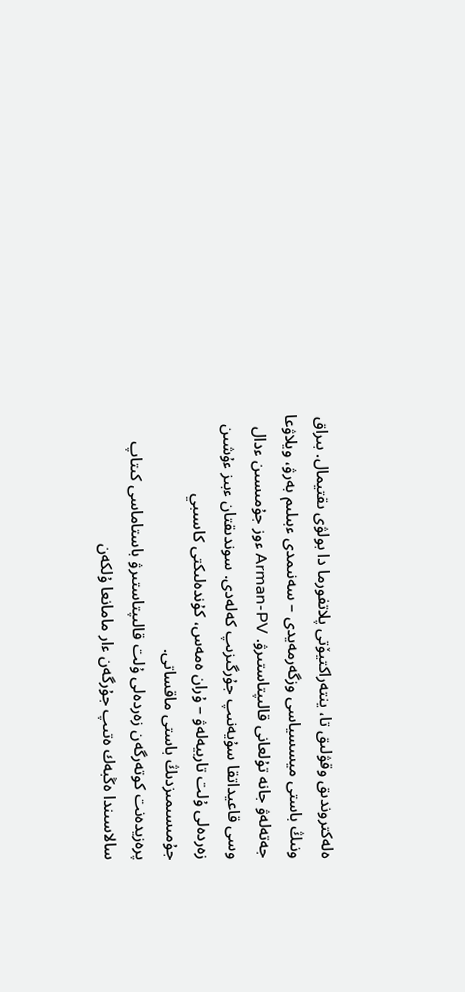ەلەكتروندىق وقۋلىق تا، ينتەراكتيۆتى پلاتفورما دا بولۋى ىقتيمال. بىراق ونىڭ باستى ميسسياسى وزگەرمەيدى – سەنىمدى ءبىلىم بەرۋ، ويلاۋعا جەتەلەۋ جانە تۇلعانى قالىپتاستىرۋ. Arman-PV ءوز جۇمىسىن ءدال وسى قاعيداتقا سۇيەنىپ جۇرگىزىپ كەلەدى. سوندىقتان ءبىز ءۇشىن زەردەلى ۇلت تاربيەلەۋ – ۇران ەمەس، كۇندەلىكتى كاسىبي جۇمىسىمىزدىڭ باستى ماقساتى.
پرەزيدەنت كوتەرگەن زەردەلى ۇلت قالىپتاستىرۋ باستاماسى كىتاپ سالاسىندا ەڭبەك ەتىپ جۇرگەن ءار مامانعا ۇلكەن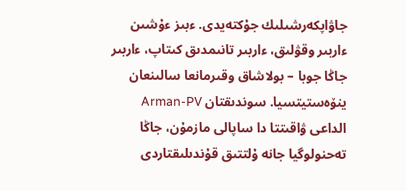جاۋاپكەرشىلىك جۇكتەيدى. ءبىز ءۇشىن ءاربىر وقۋلىق، ءاربىر تانىمدىق كىتاپ، ءاربىر جاڭا جوبا – بولاشاق وقىرمانعا سالىنعان ينۆەستيتسيا. سوندىقتان Arman-PV الداعى ۋاقىتتا دا ساپالى مازمۇن، جاڭا تەحنولوگيا جانە ۇلتتىق قۇندىلىقتاردى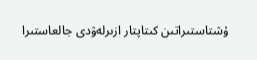ۇشتاستىراتىن كىتاپتار ازىرلەۋدى جالعاستىرا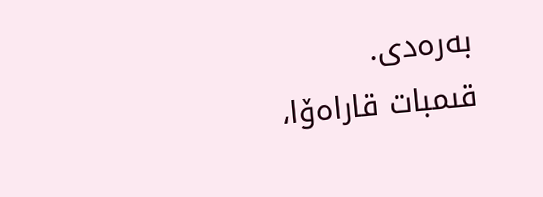بەرەدى.
قىمبات قاراەۆا،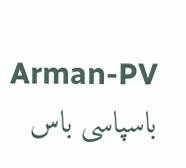Arman-PV باسپاسى باس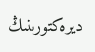ديرەكتورىنىڭ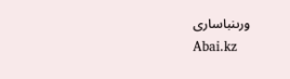ورىنباسارى
Abai.kz